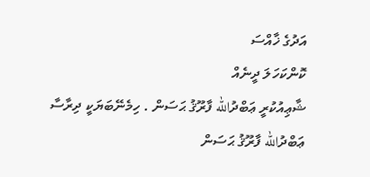އަދުގެ ޚާއްސަ
ކޮންކަހަލަ ދީނެއް
ޝާޢިއުކުރީ ޢަބްދުالله ފާރޫޤު ޙަސަން . ހިމެނޭބަޔަކީ ދިރާސާ
ޢަބްދުالله ފާރޫޤު ޙަސަން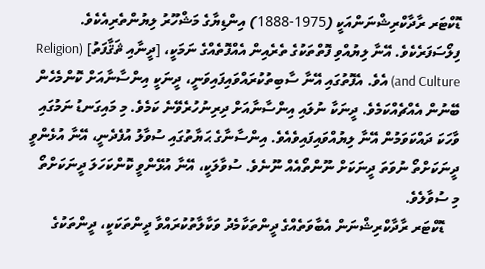ޑޮކްޓަރ ރާދާކްރިޝްނަންއަކީ (1975-1888) އިންޑިޔާގެ މަޝްހޫރު ލިޔުންތެރިއެކެވެ. ފިލޯސަފަރެކެވެ. އޭނާ ލިޔުއްވި ފޮތްތަކުގެ ތެރެއިން އެއްފޮތެއްގެ ނަމަކީ، [ދީނާއި ޘަޤާފަތު] (Religion and Culture) އެވެ. އެފޮތުގައި އޭނާ ސާބިތުކުރައްވައިފައިވަނީ، ދީނަކީ އިންސާނާއަށް ކޮންމެހެން ބޭނުން އެއްޗެއްކަމެވެ. ދީނަކާ ނުލައި އިންސާނާއަށް ދިރިނުހުރެވޭނެ ކަމެވެ. މި މައިގަނޑު ނަމުގައި ވާހަކަ ދައްކަވަމުން އޭނާ ލިޔުއްވައިފައިވެއެވެ. އިންސާނާގެ ޙަޔާތުގައި ސުވާލު އުފެދެނީ، އޭނާ އުޅެންވީ ދީނަކަށްތޯ ނުވަތަ ދީނަކަށް ނޫންތޯއެއް ނޫނެވެ. ސުވާލަކީ، އޭނާ އުޅޭންވީ ކޮންކަހަލަ ދީނަކަށްތޯ މި ސުވާލެވެ.
    ޑޮކްޓަރ ރާދާކްރިޝްނަން އެބާވަތެއްގެ ދީންތަކާމެދު ވަކާލާތުކުރައްވާ ދީންތަކަކީ، ދީންތަކުގެ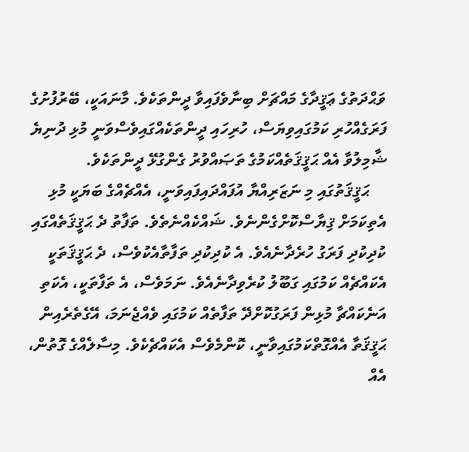ވަޙްދަތުގެ ޢަޤީދާގެ މައްޗަށް ބިނާވެފައިވާ ދީންތަކެވެ. މާނައަކީ، ބޭރުފުށުގެ ފަރަގެއްހުރި ކަމުގައިވިޔަސް، ހުރިހައި ދީންތަކެއްގައިވެސްވަނީ މުޅި ދުނިޔެ ޝާމިލުވާ އެއް ޙަޤީޤަތެއްކަމުގެ ތަޞައްވުރު ގެންގުޅޭ ދީންތަކެވެ.
    ޙަޤީޤަތުގައި މި ނަޒަރިއްޔާ އުފައްދައިފައިވަނީ، އެއްޗެއްގެ ބަޔަކީ މުޅި އެތިކަމަށް ޤިޔާސްކޮށްގެންނެވެ. ޝައްކެއްނެތެވެ. ތަފާތު ދެ ޙަޤީޤަތެއްގައި ކުދިކުދި ފަރަގު ހުރެދާނެއެވެ. އެ ކުދިކުދި ތަފާތާއެކުވެސް، ދެ ޙަޤީޤަތަކީ އެކައްޗެއް ކަމުގައި ގަބޫލު ކުރެވިދާނެއެވެ. ނަމަވެސް، އެ ތަފާތަކީ، އެކަތި އަނެކައްޗާ މުޅިން ފަރަގުކޮށްދޭ ތަފާތެއް ކަމުގައި ވެއްޖެނަމަ، އޭގެތެރެއިން ޙަޤީޤަތާ އެއްގޮތްކަމުގައިވާނީ، ކޮންމެވެސް އެކައްޗެކެވެ. މިސާލެއްގެ ގޮތުން، އެއް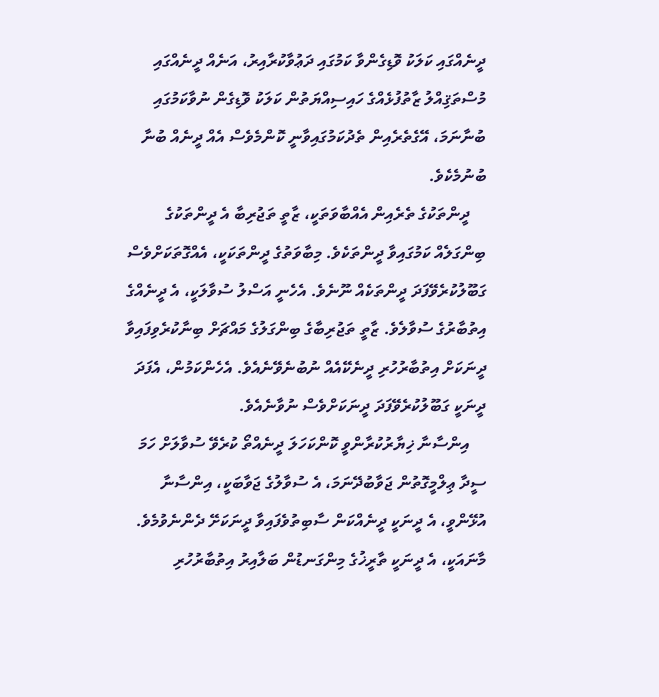ދީނެއްގައި ކަލަކު ވޮޑިގެންވާ ކަމުގައި ދަޢުވާކުރާއިރު، އަނެއް ދީނެއްގައި މުސްތަޤިއްލު ޒާތުފުޅެއްގެ ހައިސިއްޔަތުން ކަލަކު ވޮޑިގެން ނުވާކަމުގައި ބުނާނަމަ، އޭގެތެރެއިން ތެދުކަމުގައިވާނީ ކޮންމެވެސް އެއް ދީނެއް ބުނާ ބުނުމެކެވެ.
    ދީންތަކުގެ ތެރެއިން އެއްބާވަތަކީ، ޒާތީ ތަޖުރިބާ އެ ދީންތަކުގެ ބިންގަލެއް ކަމުގައިވާ ދީންތަކެވެ. މިބާވަތުގެ ދީންތަކަކީ، އެއްގޮތަކަށްވެސް ގަބޫލުކުރެވޭފަދަ ދީންތަކެއް ނޫނެވެ. އެހެނީ އަސްލު ސުވާލަކީ، އެ ދީނެއްގެ އިތުބާރުގެ ސުވާލެވެ. ޒާތީ ތަޖުރިބާގެ ބިންގަލުގެ މައްޗަށް ބިނާކުރެވިފައިވާ ދީނަކަށް އިތުބާރުހުރި ދީނެކޭއެއް ނުބުނެވޭނެއެވެ. އެހެންކަމުން، އެފަދަ ދީނަކީ ގަބޫލުކުރެވޭފަދަ ދީނަކަށްވެސް ނުވާނެއެވެ.
    އިންސާނާ ޚިޔާރުކުރާންވީ ކޮންކަހަލަ ދީނެއްތޯ ކުރެވޭ ސުވާލަށް ހަމަ ސީދާ ޢިލްމީގޮތުން ޖަވާބުދޭނަމަ، އެ ސުވާލުގެ ޖަވާބަކީ، އިންސާނާ އުޅޭންވީ، އެ ދީނަކީ ދީނެއްކަން ސާބިތުވެފައިވާ ދީނަކަށޭ ދެންނެވުމެވެ. މާނައަކީ، އެ ދީނަކީ ތާރީޚުގެ މިންގަނޑުން ބަލާއިރު އިތުބާރުހުރި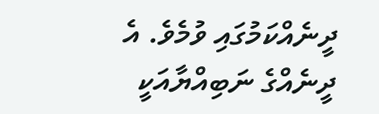ދީނެއްކަމުގައި ވުމެވެ. އެ ދީނެއްގެ ނަބިއްޔާއަކީ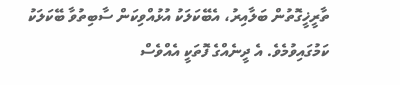ތާރީޚީގޮތުން ބަލާއިރު، އެބޭކަލަކު އުޅުއްވިކަން ސާބިތުވާ ބޭކަލަކު ކަމުގައިވުމެވެ. އެ ދީނެއްގެ ފޮތަކީ އެއްވެސް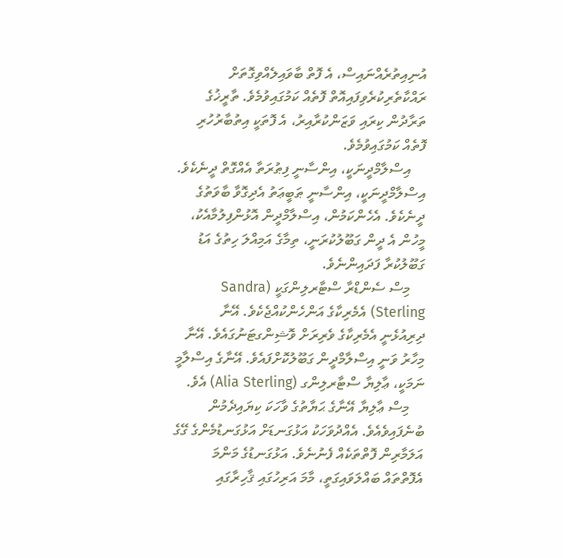އުނިއިތުރެއްނައިސް، އެ ފޮތް ބާވައިލެއްވިގޮތަށް ރައްކާތެރިކުރެވިފައިއޮތް ފޮތެއް ކަމުގައިވުމެވެ. ތާރީޚުގެ ތަރާދުން ކިރައި ވަޒަންކުރާއިރު، އެ ފޮތަކީ އިތުބާރުހުރި ފޮތެއް ކަމުގައިވުމެވެ.
    އިސްލާމްދީނަކީ، އިންސާނީ ފިޠުރަތާ އެއްގޮތް ދީނެކެވެ. އިސްލާމްދީނަކީ، އިންސާނީ ޠަބީޢަތު އެދިގޮވާ ބާވަތުގެ ދީނެކެވެ. އެހެންކަމުން، އިސްލާމްދީން އޮޅުންފިލުމާއެކު، މީހުން އެ ދީން ގަބޫލުކުރަނީ، ތިމާގެ އަމިއްލަ ހިތުގެ އަޑު ގަބޫލުކުރާ ފަދައިންނެވެ.
    މިސް ސެންޑްރާ ސްޓާރލިންގަކީ (Sandra Sterling) އެމެރިކާގެ އަންހެންކުއްޖެކެވެ. އޭނާ ދިރިއުޅެނީ އެމެރިކާގެ ވެރިރަށް ވޮޝިންގޓަނުގައެވެ. އޭނާ މިހާރު ވަނީ އިސްލާމްދީން ގަބޫލުކޮށްފައެވެ. އޭނާގެ އިސްލާމީ ނަމަކީ، ޢާލިޔާ ސްޓާރލިންގ (Alia Sterling) އެވެ.
    މިސް ޢާލިޔާ އޭނާގެ ޙަޔާތުގެ ވާހަކަ ކިޔައިދެމުން ބުނެފައިވެއެވެ. އެއްދުވަހަކު އަޅުގަނޑަށް އަޅުގަނޑުމެންގެ ގޭގެ އަލަމާރިން ފޮތްތަކެއް ފެނުނެވެ. އަޅުގަނޑުގެ މަންމަ އެފޮތްތައް ބައްލަވައިގަތީ، މާމަ އަރިހުގައި ޤާހިރާގައި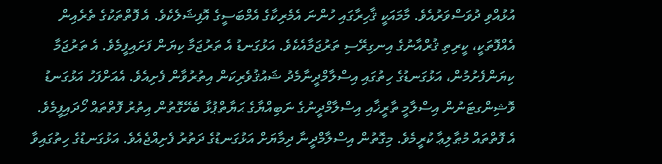އުޅުއްވި ދުވަސްވަރުއެވެ. މާމައަކީ ޤާހިރާގައި ހުންނަ އެމެރިކާގެ އެމްބަސީގެ އޮފިޝަލެކެވެ. އެ ފޮތްތަކުގެ ތެރެއިން އެއްފޮތަކީ، ކީރިތި ޤުރްއާނުގެ އިނގިރޭސި ތަރުޖަމާއެކެވެ. އަޅުގަނޑު އެ ތަރުޖަމާ ކިޔަން ފަށައިފީމެވެ. އެ ތަރުޖަމާ ކިޔަންފެށުމުން، އަޅުގަނޑުގެ ހިތުގައި އިސްލާމްދީނާމެދު ޝައުޤުވެރިކަން އިތުރުވާން ފެށިއެވެ. އެއަށްފަހު އަޅުގަނޑު ވޮޝިންގޓަނުން އިސްލާމީ ތާރީޚާއި އިސްލާމްދީނުގެ ނަބިއްޔާގެ ޙަޔާތްޕުޅާ ބެހޭގޮތުން އިތުރު ފޮތްތައް ހޯދައިފީމެވެ. އެ ފޮތްތައް މުޠާލިޢާ ކުރީމެވެ. މިގޮތުން އިސްލާމްދީނާ ދިމާޔަށް އަޅުގަނޑުގެ ދަތުރު ފެށިއްޖެއެވެ. އަޅުގަނޑުގެ ހިތުގައިވާ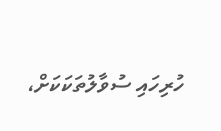ހުރިހައި ސުވާލުތަކަކަށް،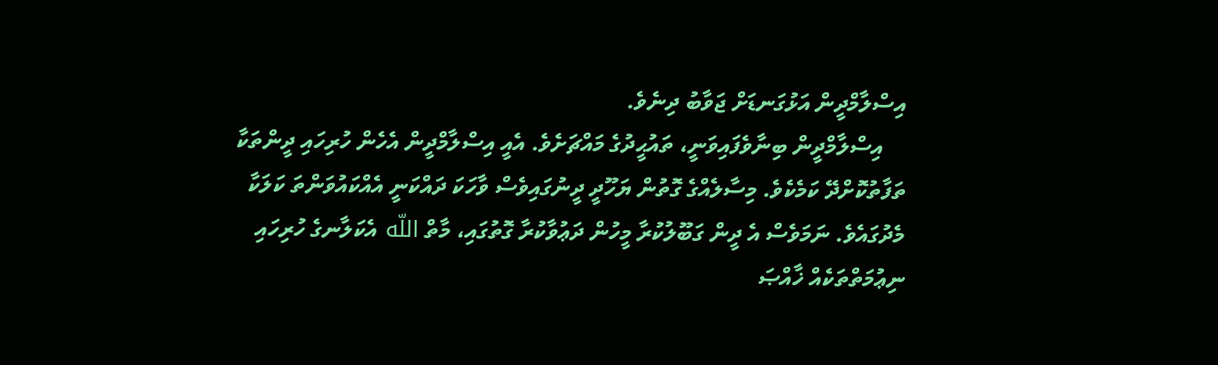އިސްލާމްދީން އަޅުގަނޑަށް ޖަވާބު ދިނެވެ.
    އިސްލާމްދީން ބިނާވެފައިވަނީ، ތައުޙީދުގެ މައްޗަށެވެ. އެއީ އިސްލާމްދީން އެހެން ހުރިހައި ދީންތަކާ ތަފާތުކޮށްދޭ ކަމެކެވެ. މިސާލެއްގެ ގޮތުން ޔަހޫދީ ދީނުގައިވެސް ވާހަކަ ދައްކަނީ އެއްކައުވަންތަ ކަލަކާ މެދުގައެވެ. ނަމަވެސް އެ ދީން ގަބޫލުކުރާ މީހުން ދަޢުވާކުރާ ގޮތުގައި، މާތް اللّه އެކަލާނގެ ހުރިހައި ނިޢުމަތްތަކެއް ޚާއްޞަ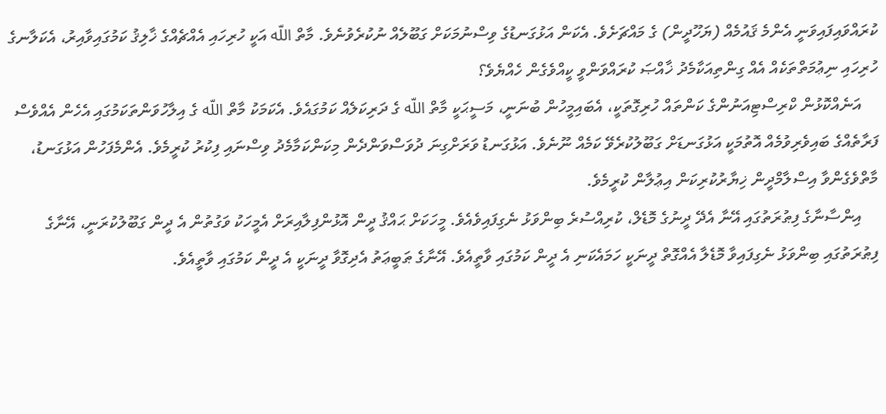ކުރައްވައިފައިވަނީ އެންމެ ޤައުމެއް (ޔަހޫދީން) ގެ މައްޗަށެވެ. އެކަން އަޅުގަނޑުގެ ވިސްނުމަކަށް ގަބޫލެއް ނުކުރެވުނެވެ. މާތް اللّه އަކީ ހުރިހައި އެއްޗެއްގެ ޚާލިޤު ކަމުގައިވާއިރު، އެކަލާނގެ ހުރިހައި ނިޢުމަތްތަކެއް އެއް ގިންތިއަކާމެދު ޚާއްޞަ ކުރައްވަންވީ ކީއްވެގެން ހެއްޔެވެ؟
    އަނެއްކޮޅުން ކްރިސްޓިއަނުންގެ ކަންތައް ހުރިގޮތަކީ، އެބައިމީހުން ބުނަނީ، މަސީޙަކީ މާތް اللّه ގެ ދަރިކަލެއް ކަމުގައެވެ. އެކަމަކު މާތް اللّه ގެ އިލާހުވަންތަކަމުގައި އެހެން އެއްވެސް ފަރާތެއްގެ ބައިވެރިވުމެއް އޮތުމަކީ އަޅުގަނޑަށް ގަބޫލުކުރެވޭ ކަމެއް ނޫނެވެ. އަޅުގަނޑު ވަރަށްގިނަ ދުވަސްވަންދެން މިކަންކަމާމެދު ވިސްނައި ފިކުރު ކުރީމެވެ. އެންމެފަހުން އަޅުގަނޑު، މާތްވެގެންވާ އިސްލާމްދީން ޚިޔާރުކުރިކަން އިޢުލާން ކުރީމެވެ.
    އިންސާނާގެ ފިޠުރަތުގައި އޭނާ އެދޭ ދީނުގެ މޮޑެލް، ކުރިއްސުރެ ބިންވަޅު ނެގިފައިވެއެވެ. މީހަކަށް ޙައްޤު ދީން އޮޅުންފިލާއިރަށް އެމީހަކު ވަގުތުން އެ ދީން ގަބޫލުކުރަނީ، އޭނާގެ ފިޠުރަތުގައި ބިންވަޅު ނެގިފައިވާ މޮޑެލާ އެއްގޮތް ދީނަކީ ހަމައެކަނި އެ ދީން ކަމުގައި ވާތީއެވެ. އޭނާގެ ޠަބީޢަތު އެދިގޮވާ ދީނަކީ އެ ދީން ކަމުގައި ވާތީއެވެ.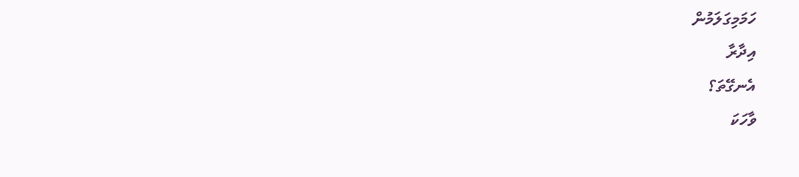ހަމަމިގަލަމުން
އިދާރާ
އެނގޭތަ؟
ވާހަކަ